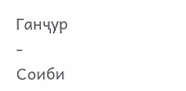Ганҷур
-
Соиби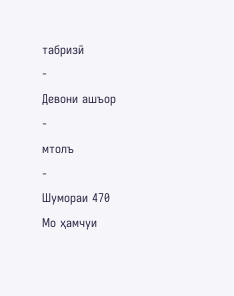табризӣ
-
Девони ашъор
-
мтолъ
-
Шумораи 470
Мо ҳамчуи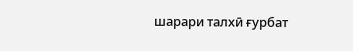шарари талхӣ ғурбат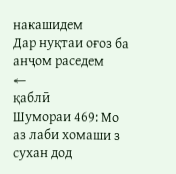накашидем
Дар нуқтаи оғоз ба анҷом раседем
←
қаблӣ
Шумораи 469: Мо аз лаби хомаши з сухан дод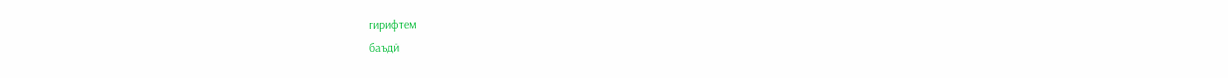гирифтем
баъдӣ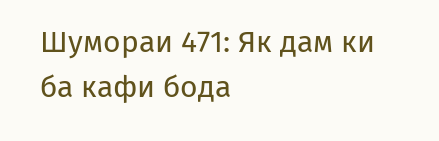Шумораи 471: Як дам ки ба кафи бода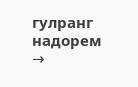гулранг надорем
→